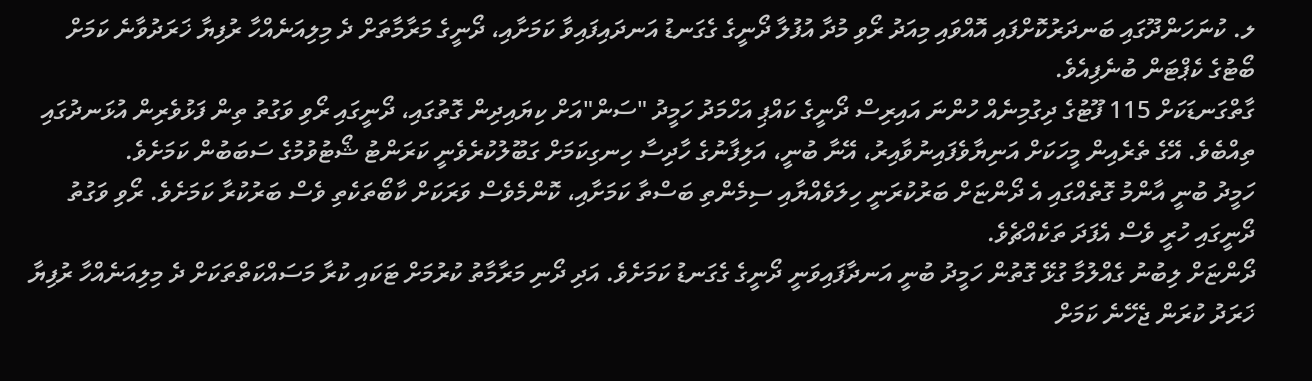ލ. ކުނަހަންދޫގައި ބަނދަރުކޮށްފައި އޮއްވައި މިއަދު ރޯވި މުދާ އުފުލާ ދޯނީގެ ގެގަނޑު އަނދައިފައިވާ ކަމަށާއި، ދޯނީގެ މަރާމާތަށް ދެ މިލިއަނެއްހާ ރުފިޔާ ޚަރަދުވާނެ ކަމަށް ބޯޓުގެ ކެޕްޓަން ބުނެފިއެވެ.
ގާތްގަނޑަކަށް 115 ފޫޓުގެ ދިގުމިނެއް ހުންނަ އައިރިސް ދޯނީގެ ކައްޕި އަހްމަދު ހަމީދު "ސަން"އަށް ކިޔައިދިން ގޮތުގައި، ދޯނީގައި ރޯވި ވަގުތު ތިން ފަޅުވެރިން އުޅަނދުގައި ތިއްބެވެ. އޭގެ ތެރެއިން މީހަކަށް އަނިޔާވެފައިނުވާއިރު، އޭނާ ބުނީ، އަލިފާނުގެ ހާދިސާ ހިނގިކަމަށް ގަބޫލުކުރެވެނީ ކަރަންޓު ޝޯޓުވުމުގެ ސަބަބުން ކަމަށެވެ.
ހަމީދު ބުނީ އާންމު ގޮތެއްގައި އެ ދޯންޏަށް ބަރުކުރަނީ ހިލަވެއްޔާއި ސިމެންތި ބަސްތާ ކަމަށާއި، ކޮންމެވެސް ވަރަކަށް ކާބޯތަކެތި ވެސް ބަރުކުރާ ކަމަށެވެ. ރޯވި ވަގުތު ދޯނީގައި ހުރީ ވެސް އެފަދަ ތަކެއްޗެވެ.
ދޯންޏަށް ލިބުނު ގެއްލުމާ ގުޅޭ ގޮތުން ހަމީދު ބުނީ އަނދާފައިވަނީ ދޯނީގެ ގެގަނޑު ކަމަށެވެ. އަދި ދޯނި މަރާމާތު ކުރުމަށް ޓަކައި ކުރާ މަސައްކަތްތަކަށް ދެ މިލިއަނެއްހާ ރުފިޔާ ޚަރަދު ކުރަން ޖެހޭނެ ކަމަށް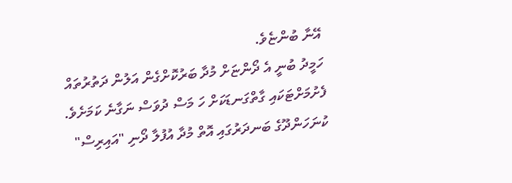އޭނާ ބުންޏެވެ.
ހަމީދު ބުނީ އެ ދޯންޏަށް މުދާ ބަރުކޮށްގެން އަލުން ދަތުރުތައް ފެށުމަށްޓަކައި ގާތްގަނޑަކަށް ހަ މަސް ދުވަސް ނަގާނެ ކަމަށެވެ.
ކުނަހަންދޫގެ ބަނދަރުގައި އޮތް މުދާ އުފުލާ ދޯނި "އައިރިސް"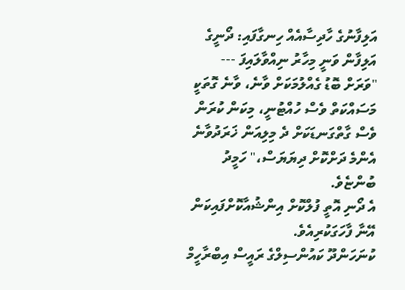އަލިފާނުގެ ހާދިސާއެއް ހިނގާފައި: ދޯނީގެ އަލިފާން ވަނީ މިހާރު ނިއްވާލައިފަ ---
"ވަރަށް ބޮޑު ގެއްލުމަކަށް ވާނެ، ވާނެ ގޮތަކީ މަސައްކަތް ވެސް ހުއްޓުނީ، މިކަން ކުރަން ވެސް ގާތްގަނޑަކަށް ދެ މިލިއަން ޚަރަދުވާނެ އެންމެ ދަށްކޮށް ދިޔަޔަސް،" ހަމީދު ބުންޏެވެ.
އެ ދޯނި އޮތީ ފުލްކޮށް އިންޝުއާކޮށްފައިކަން އޭނާ ފާހަގަކުރިއެވެ.
ކުނަހަންދޫ ކައުންސިލްގެ ރައީސް އިބްރާހީމް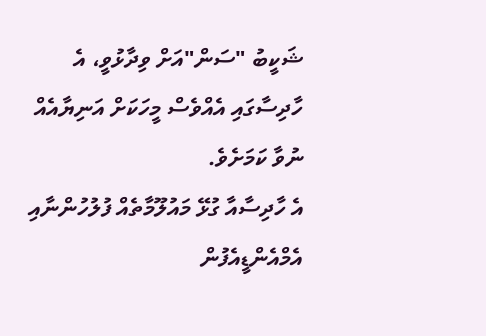ޝަކީބު "ސަން"އަށް ވިދާޅުވީ، އެ ހާދިސާގައި އެއްވެސް މީހަކަށް އަނިޔާއެއް ނުވާ ކަމަށެވެ.
އެ ހާދިސާއާ ގުޅޭ މައުލޫމާތެއް ފުލުހުންނާއި އެމްއެންޑީއެފުން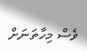ވެސް މިހާތަނަށް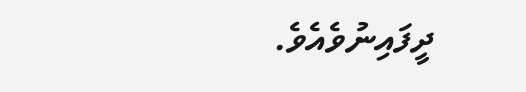ދީފައިނުވެއެވެ.